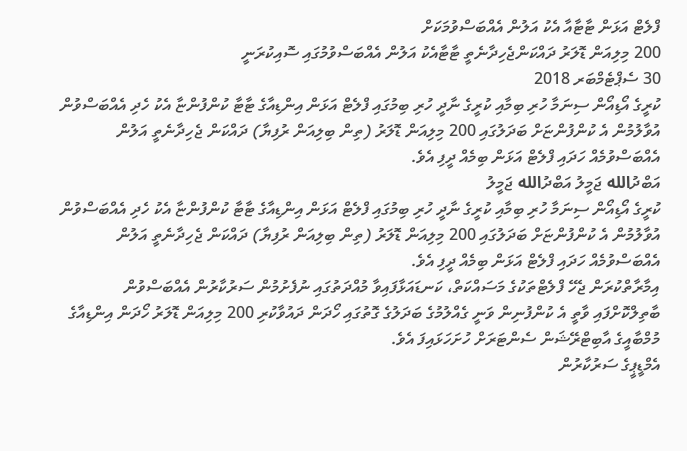ފްލެޓް އަޅަން ޓާޓާއާ އެކު އަލުން އެއްބަސްވުމަކަށް
200 މިލިއަން ޑޮލަރު ދައްކަންޖެހިދާނެތީ ޓާޓާއެކު އަލުން އެއްބަސްވުމުގައި ސޮއިކުރަނީ
30 ސެޕްޓެމްބަރ 2018
ކުރީގެ އޯޑިއޯން ސިނަމާ ހުރި ބިމާއި ކުރީގެ ނާދީ ހުރި ބިމުގައި ފްލެޓް އަޅަން އިންޑިއާގެ ޓާޓާ ކުންފުންޏާ އެކު ހެދި އެއްބަސްވުން އުވާލުމުން އެ ކުންފުންޏަށް ބަދަލުގައި 200 މިލިއަން ޑޮލަރު (ތިން ބިލިއަން ރުފިޔާ) ދައްކަން ޖެހިދާނެތީ އަލުން އެއްބަސްވުމެއް ހަދައި ފްލެޓް އަޅަން ބިމެއް ދީފި އެވެ.
އަބްދުالله ޖަމީލު އަބްދުالله ޖަމީލު
ކުރީގެ އޯޑިއޯން ސިނަމާ ހުރި ބިމާއި ކުރީގެ ނާދީ ހުރި ބިމުގައި ފްލެޓް އަޅަން އިންޑިއާގެ ޓާޓާ ކުންފުންޏާ އެކު ހެދި އެއްބަސްވުން އުވާލުމުން އެ ކުންފުންޏަށް ބަދަލުގައި 200 މިލިއަން ޑޮލަރު (ތިން ބިލިއަން ރުފިޔާ) ދައްކަން ޖެހިދާނެތީ އަލުން އެއްބަސްވުމެއް ހަދައި ފްލެޓް އަޅަން ބިމެއް ދީފި އެވެ.
އިމާރާތްކުރަން ޖެހޭ ފްލެޓްތަކުގެ މަސައްކަތް، ކަނޑައަޅާފައިވާ މުއްދަތުގައި ނުފެށުމުން ސަރުކާރުން އެއްބަސްވުން ބާތިލްކޮށްފައި ވާތީ އެ ކުންފުނިން ވަނީ ގެއްލުމުގެ ބަދަލުގެ ގޮތުގައި ހޯދަން ދައުވާކުރި 200 މިލިއަން ޑޮލަރު ހޯދަން އިންޑިއާގެ މުމްބާއީގެ އާބިޓްރޭޝަން ސެންޓަރަށް ހުށަހަޅައިފަ އެވެ.
އެމްޑީޕީގެ ސަރުކާރުން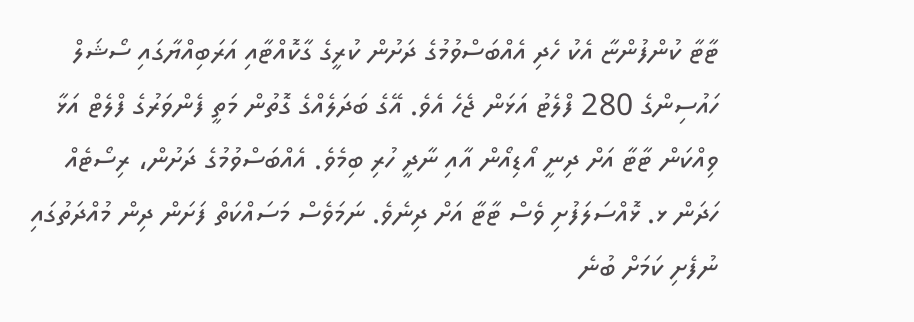ޓާޓާ ކުންފުންޏާ އެކު ހެދި އެއްބަސްވުމުގެ ދަށުން ކުރީގެ ގާކޮއްޓާއި އަރަބިއްޔާގައި ސޯޝަލް ހައުސިންގެ 280 ފްލެޓު އަޅަން ޖެހެ އެވެ. އޭގެ ބަދަލެއްގެ ގޮތުން މަތީ ފެންވަރުގެ ފްލެޓް އަޅާ ވިއްކަން ޓާޓާ އަށް ދިނީ އޯޑިއޯން އާއި ނާދީ ހުރި ބިމެވެ. އެއްބަސްވުމުގެ ދަށުން، ރިސޯޓެއް ހަދަން ޅ. ޅޮއްސަލަފުށި ވެސް ޓާޓާ އަށް ދިނެވެ. ނަމަވެސް މަސައްކަތް ފަށަން ދިން މުއްދަތުގައި ނުފެށި ކަމަށް ބުނެ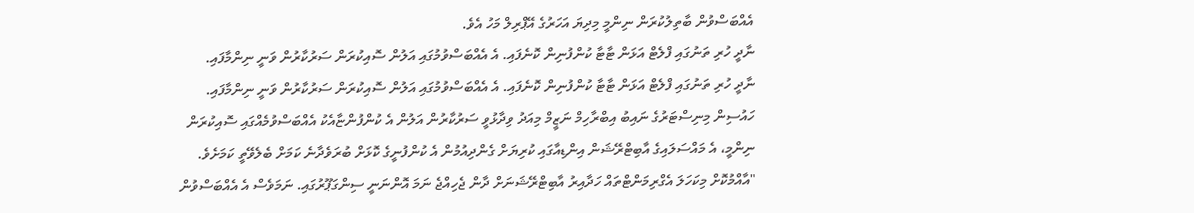އެއްބަސްވުން ބާތިލުކުރަން ނިންމީ މިދިޔަ އަހަރުގެ އޭޕްރިލް މަހު އެވެ.
ނާދީ ހުރި ތަނުގައި ފްލެޓް އަޅަން ޓާޓާ ކުންފުނިން ކޮނެފައި. އެ އެއްބަސްވުމުގައި އަލުން ސޮއިކުރަން ސަރުކާރުން ވަނީ ނިންމާފައި.
ނާދީ ހުރި ތަނުގައި ފްލެޓް އަޅަން ޓާޓާ ކުންފުނިން ކޮނެފައި. އެ އެއްބަސްވުމުގައި އަލުން ސޮއިކުރަން ސަރުކާރުން ވަނީ ނިންމާފައި.
ހައުސިން މިނިސްޓަރުގެ ނައިބު އިބްރާހިމް ނަޒީމް މިއަދު ވިދާޅުވީ ސަރުކާރުން އަލުން އެ ކުންފުންޏާއެކު އެއްބަސްވުމެއްގައި ސޮއިކުރަން ނިންމީ، އެ މައްސަލައިގެ އާބިޓްރޭޝަން އިންޑިއާގައި ކުރިޔަށް ގެންދިއުމުން އެ ކުންފުނީގެ ކޮޅަށް ބުރަވެދާނެ ކަމަށް ބެލެވޭތީ ކަމަށެވެ.
"އާއްމުކޮށް މިކަހަލަ އެގްރިމަންޓްތައް ހަދާއިރު އާބިޓްރޭޝަނަށް ދާން ޖެހިއްޖެ ނަމަ އޮންނަނީ ސިންގަޕޫރުގައި. ނަމަވެސް އެ އެއްބަސްވުން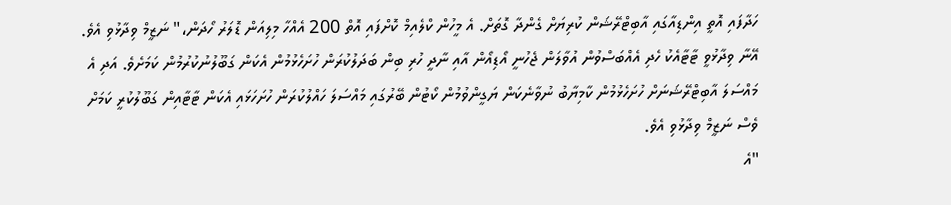ހަދާފައި އޮތީ އިންޑިއާގައި އާބިޓްރޭޝަން ކުރިޔަށް ގެންދާ ގޮތަށް. އެ މީހުން ކްލެއިމް ކޮށްފައި އޮތް 200 އެއްހާ މިލިއަން ޑޮލަރު ހޯދަން،" ނަޒީމް ވިދާޅުވި އެވެ.
އޭނާ ވިދާޅުވީ ޓާޓާއެކު ހެދި އެއްބަސްވުން އުވާލަން ޖެހުނީ އޯޑިއޯން އާއި ނާދީ ހުރި ބިން ބަދަލުކުރަން ހުށަހެޅުމުން އެކަން ގަބޫލުނުކުރުމުން ކަމަށެވެ. އަދި އެ މައްސަލަ އާބިޓްރޭޝަނަށް ހުށަހެޅުމުން ކާމިޔާބު ނުވާނެކަން ޔަގީންވުމުން ކޯޓުން ބޭރުގައި މައްސަލަ ހައްލުކުރަން ހުށަހަޅައި އެކަން ޓާޓާއިން ގަބޫލުކުރީ ކަމަށް ވެސް ނަޒީމް ވިދާޅުވި އެވެ.
"އެ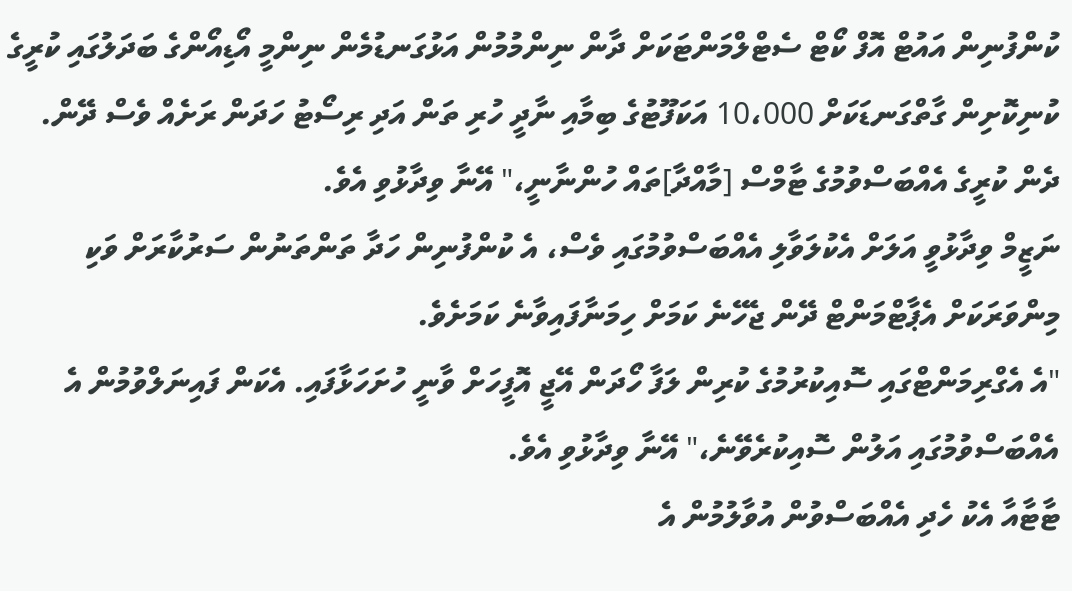ކުންފުނިން އައުޓް އޮފް ކޯޓް ސެޓްލްމަންޓަކަށް ދާން ނިންމުމުން އަޅުގަނޑުމެން ނިންމީ އޯޑިއޯންގެ ބަދަލުގައި ކުރީގެ ކުނިކޮށިން ގާތްގަނޑަކަށް 10،000 އަކަފޫޓުގެ ބިމާއި ނާދީ ހުރި ތަން އަދި ރިސޯޓު ހަދަން ރަށެއް ވެސް ދޭން. ދެން ކުރީގެ އެއްބަސްވުމުގެ ޓާމްސް [މާއްދާ]ތައް ހުންނާނީ،" އޭނާ ވިދާޅުވި އެވެ.
ނަޒީމް ވިދާޅުވީ އަލަށް އެކުލަވާލި އެއްބަސްވުމުގައި ވެސް، އެ ކުންފުނިން ހަދާ ތަންތަނުން ސަރުކާރަށް ވަކި މިންވަރަކަށް އެޕާޓްމަންޓް ދޭން ޖެހޭނެ ކަމަށް ހިމަނާފައިވާނެ ކަމަށެވެ.
"އެ އެގްރިމަންޓްގައި ސޮއިކުރުމުގެ ކުރިން ލަފާ ހޯދަން އޭޖީ އޮފީހަށް ވާނީ ހުށަހަޅާފައި. އެކަން ފައިނަލްވުމުން އެ އެއްބަސްވުމުގައި އަލުން ސޮއިކުރެވޭނެ،" އޭނާ ވިދާޅުވި އެވެ.
ޓާޓާއާ އެކު ހެދި އެއްބަސްވުން އުވާލުމުން އެ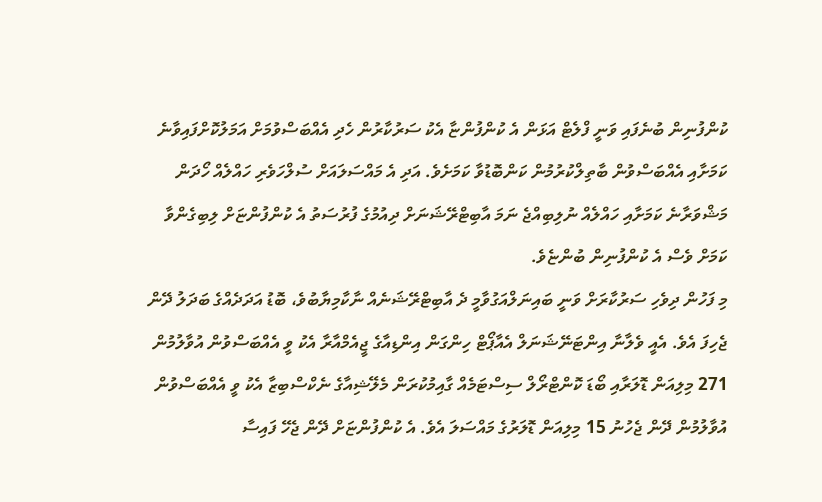ކުންފުނިން ބުނެފައި ވަނީ ފްލެޓް އަޅަން އެ ކުންފުންޏާ އެކު ސަރުކާރުން ހެދި އެއްބަސްވުމަށް އަމަލުކޮށްފައިވާނެ ކަމަށާއި އެއްބަސްވުން ބާތިލްކުރުމުން ކަންބޮޑުވާ ކަމަށެވެ. އަދި އެ މައްސަލައަށް ސުލްހަވެރި ހައްލެއް ހޯދަން މަޝްވަރާނެ ކަމަށާއި ހައްލެއް ނުލިބިއްޖެ ނަމަ އާބިޓްރޭޝަނަށް ދިއުމުގެ ފުރުސަތު އެ ކުންފުންޏަށް ލިބިގެންވާ ކަމަށް ވެސް އެ ކުންފުނިން ބުންޏެވެ.
މި ފަހުން ދިވެހި ސަރުކާރަށް ވަނީ ބައިނަލްއަގުވާމީ ދެ އާބިޓްރޭޝަނެއް ނާކާމިޔާބުވެ، ބޮޑު އަދަދެއްގެ ބަދަލު ދޭން ޖެހިފަ އެވެ. އެއީ ވެލާނާ އިންޓަނޭޝަނަލް އެއާޕޯޓް ހިންގަން އިންޑިއާގެ ޖީއެމްއާރާ އެކު ވީ އެއްބަސްވުން އުވާލުމުން 271 މިލިއަން ޑޮލަރާއި ބޯޑަ ކޮންޓްރޯލް ސިސްޓަމެއް ގާއިމުކުރަން މެލޭޝިއާގެ ނެކްސްބިޒާ އެކު ވީ އެއްބަސްވުން އުވާލުމުން ދޭން ޖެހުނު 15 މިލިއަން ޑޮލަރުގެ މައްސަލަ އެވެ. އެ ކުންފުންޏަށް ދޭން ޖެހޭ ފައިސާ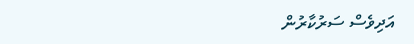އަދިވެސް ސަރުކާރުން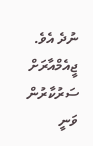ނުދެ އެވެ.
ޖީއެމްއާރަށް ސަރުކާރުން ވަނީ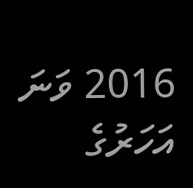2016 ވަނަ އަހަރުގެ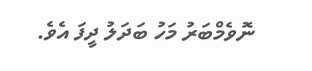ނޮވެމްބަރު މަހު ބަދަލު ދީފަ އެވެ.